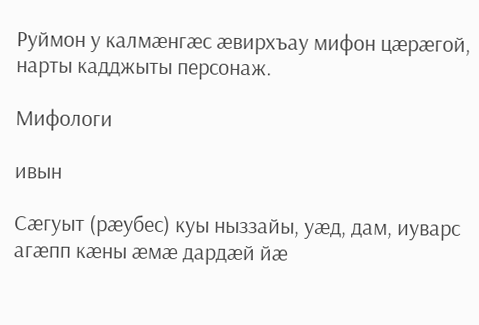Руймон у калмæнгæс æвирхъау мифон цæрæгой, нарты кадджыты персонаж.

Мифологи

ивын

Сæгуыт (рæубес) куы ныззайы, уæд, дам, иуварс агæпп кæны æмæ дардæй йæ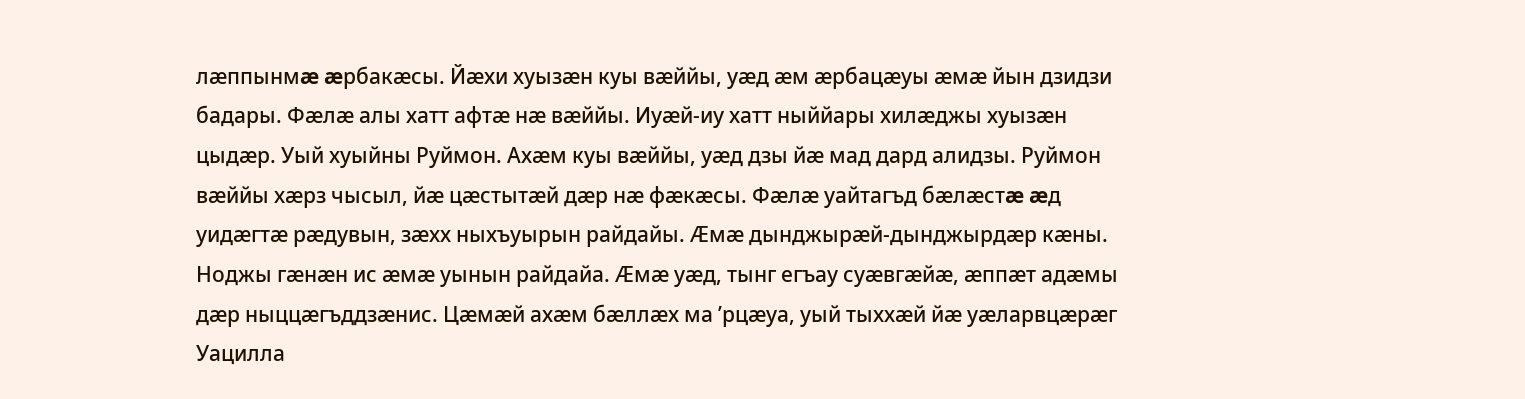лæппынмæ æрбакæсы. Йæхи хуызæн куы вæййы, уæд æм æрбацæуы æмæ йын дзидзи бадары. Фæлæ алы хатт афтæ нæ вæййы. Иуæй-иу хатт ныййары хилæджы хуызæн цыдæр. Уый хуыйны Руймон. Ахæм куы вæййы, уæд дзы йæ мад дард алидзы. Руймон вæййы хæрз чысыл, йæ цæстытæй дæр нæ фæкæсы. Фæлæ уайтагъд бæлæстæ æд уидæгтæ рæдувын, зæхх ныхъуырын райдайы. Æмæ дынджырæй-дынджырдæр кæны. Ноджы гæнæн ис æмæ уынын райдайа. Æмæ уæд, тынг егъау суæвгæйæ, æппæт адæмы дæр ныццæгъддзæнис. Цæмæй ахæм бæллæх ма ’рцæуа, уый тыххæй йæ уæларвцæрæг Уацилла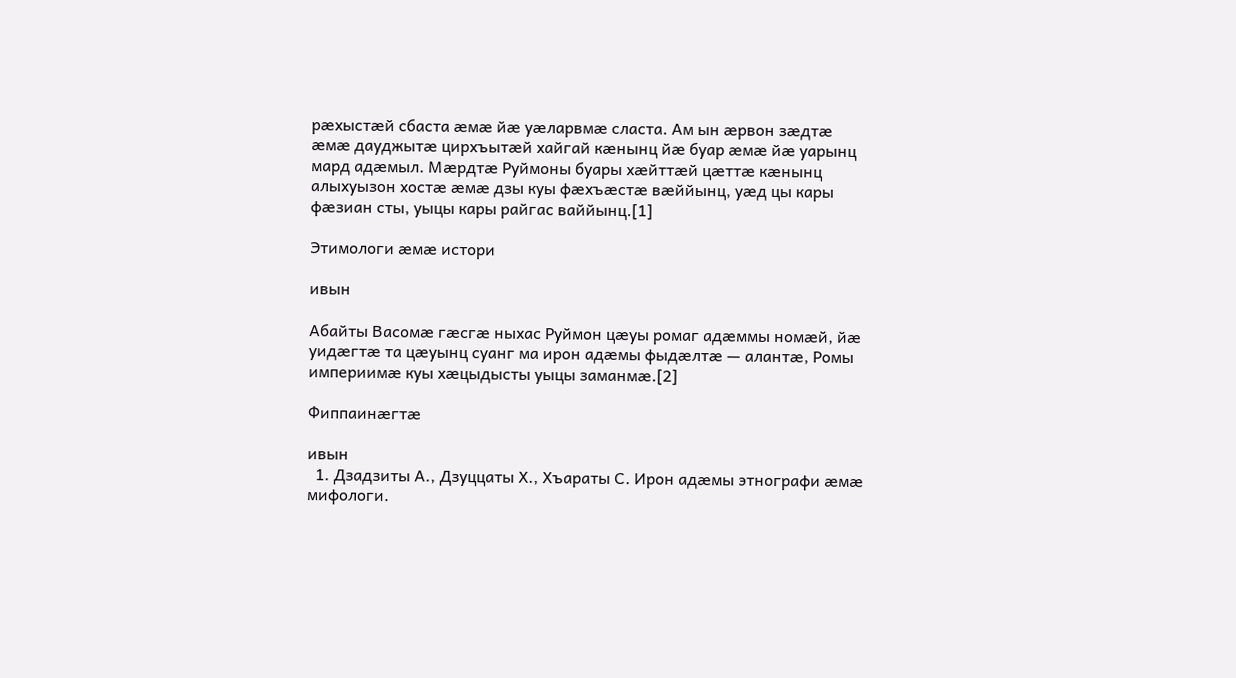рæхыстæй сбаста æмæ йæ уæларвмæ сласта. Ам ын æрвон зæдтæ æмæ дауджытæ цирхъытæй хайгай кæнынц йæ буар æмæ йæ уарынц мард адæмыл. Мæрдтæ Руймоны буары хæйттæй цæттæ кæнынц алыхуызон хостæ æмæ дзы куы фæхъæстæ вæййынц, уæд цы кары фæзиан сты, уыцы кары райгас ваййынц.[1]

Этимологи æмæ истори

ивын

Абайты Васомæ гæсгæ ныхас Руймон цæуы ромаг адæммы номæй, йæ уидæгтæ та цæуынц суанг ма ирон адæмы фыдæлтæ — алантæ, Ромы империимæ куы хæцыдысты уыцы заманмæ.[2]

Фиппаинæгтæ

ивын
  1. Дзадзиты А., Дзуццаты X., Хъараты С. Ирон адæмы этнографи æмæ мифологи.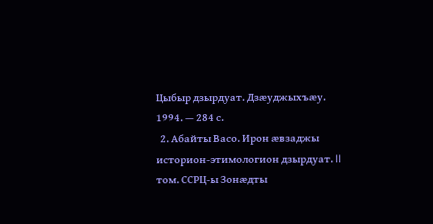Цыбыр дзырдуат. Дзæуджыхъæу. 1994. — 284 с.
  2. Абайты Васо. Ирон æвзаджы историон-этимологион дзырдуат. II том. ССРЦ-ы Зонæдты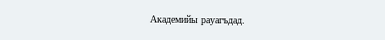Академийы рауагъдад.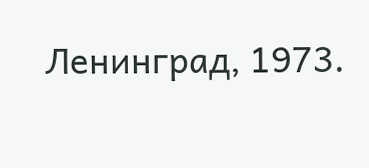Ленинград, 1973.